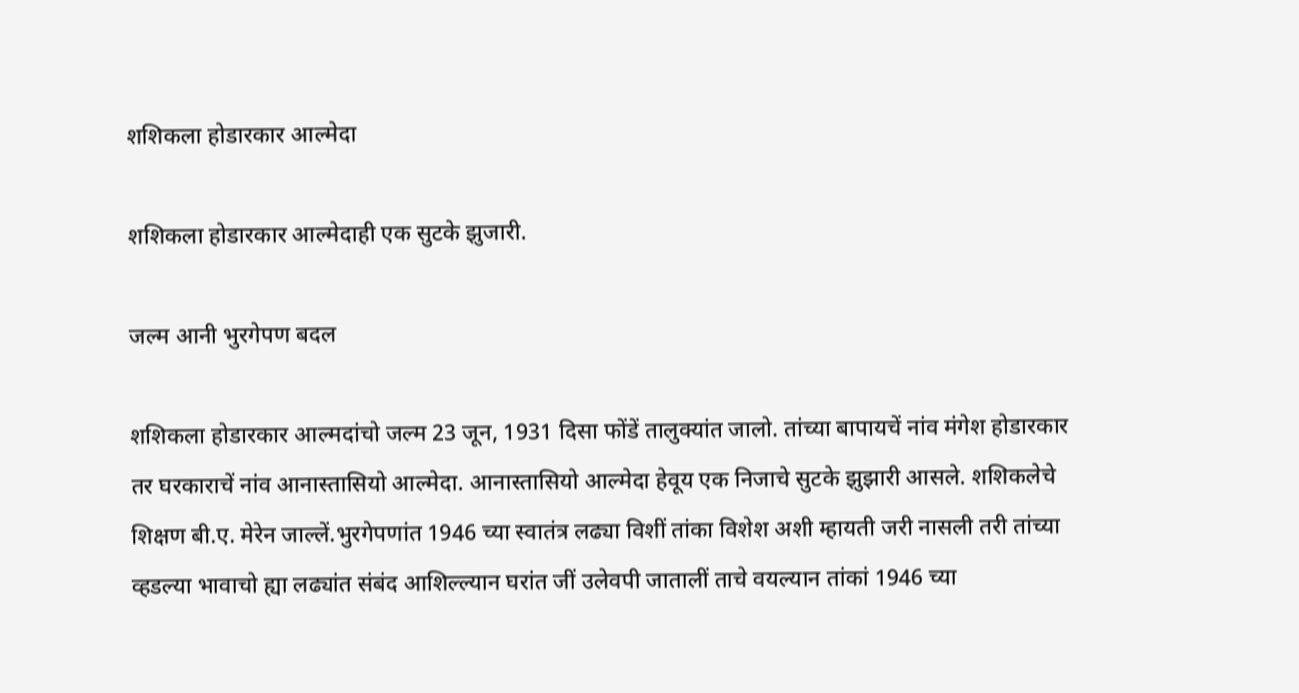शशिकला होडारकार आल्मेदा

शशिकला होडारकार आल्मेदाही एक सुटके झुजारी.

जल्म आनी भुरगेपण बदल

शशिकला होडारकार आल्मदांचो जल्म 23 जून, 1931 दिसा फोंडें तालुक्यांत जालो. तांच्या बापायचें नांव मंगेश होडारकार तर घरकाराचें नांव आनास्तासियो आल्मेदा. आनास्तासियो आल्मेदा हेवूय एक निजाचे सुटके झुझारी आसले. शशिकलेचे शिक्षण बी.ए. मेरेन जाल्लें.भुरगेपणांत 1946 च्या स्वातंत्र लढ्या विशीं तांका विशेश अशी म्हायती जरी नासली तरी तांच्या व्हडल्या भावाचो ह्या लढ्यांत संबंद आशिल्ल्यान घरांत जीं उलेवपी जातालीं ताचे वयल्यान तांकां 1946 च्या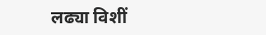लढ्या विशीं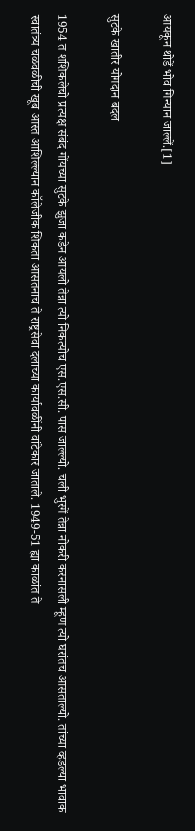आयकून थोडें भोव गिन्यान जाल्लें.[1]

सुटके खातीर योगदान बदल

1954 त शशिकलेचो प्रत्यक्ष संबंद गोंयच्या सुटके झुजा कडेन आयलो तेन्ना त्यो निकत्योच एस.एस.सी. पास जाल्ल्यो. चली भुरगें तेन्ना नोकरी करनासली म्हूण त्यो घरांतच आसताल्यो. तांच्या व्हडल्या भावाक स्वातंत्र्य चळवळीची खूब आस्त आशिल्ल्यान कॉलेजीक शिकता आसतनाच ते राष्ट्रसेवा दलाच्या कार्यावळींनी वांटेकार जाताले. 1949-51 ह्या काळांत ते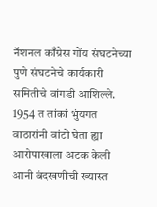नॅशनल काँग्रेस गोंय संघटनेच्या पुणे संघटनेचे कार्यकारी समितीचे वांगडी आशिल्ले. 1954 त तांकां भुंयगत वाठारांनी वांटो घेता ह्या आरोपाखाला अटक केली आनी बंदखणीची ख्यास्त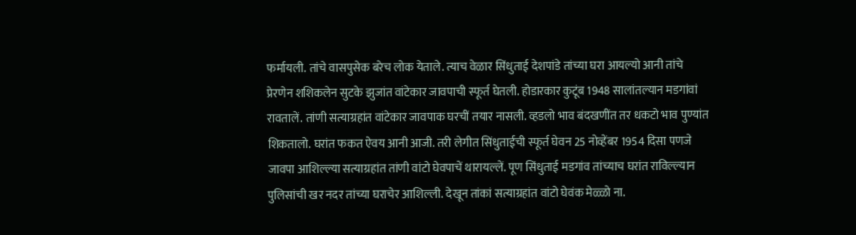फर्मायली. तांचे वासपुसेक बरेच लोक येताले. त्याच वेळार सिंधुताई देशपांडे तांच्या घरा आयल्यो आनी तांचे प्रेरणेन शशिकलेन सुटके झुजांत वांटेकार जावपाची स्फूर्त घेतली. होडारकार कुटूंब 1948 सालांतल्यान मडगांवां रावतालें. तांणी सत्याग्रहांत वांटेकार जावपाक घरचीं तयार नासली. व्हडलो भाव बंदखणींत तर धकटो भाव पुण्यांत शिकतालो. घरांत फकत ऐवय आनी आजी. तरी लेगीत सिंधुताईची स्फूर्त घेवन 25 नोव्हेंबर 1954 दिसा पणजे जावपा आशिल्ल्या सत्याग्रहांत तांणी वांटो घेवपाचें थारायल्लें. पूण सिंधुताई मडगांव तांच्याच घरांत राविल्ल्यान पुलिसांची खर नदर तांच्या घराचेर आशिल्ली. देखून तांकां सत्याग्रहांत वांटो घेवंक मेळ्ळो ना.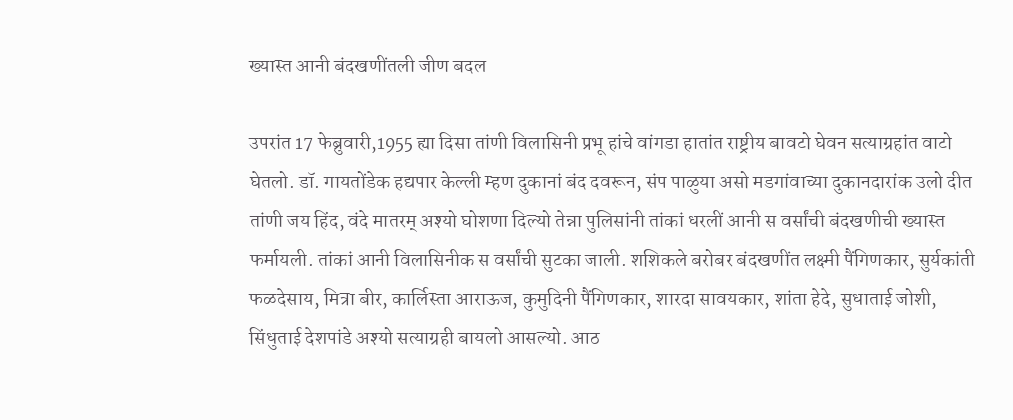ख्यास्त आनी बंदखणींतली जीण बदल

उपरांत 17 फेब्रुवारी,1955 ह्या दिसा तांणी विलासिनी प्रभू हांचे वांगडा हातांत राष्ट्रीय बावटो घेवन सत्याग्रहांत वाटो घेतलो. डॉ. गायतोंडेक हद्यपार केल्ली म्हण दुकानां बंद दवरून, संप पाळुया असो मडगांवाच्या दुकानदारांक उलो दीत तांणी जय हिंद, वंदे मातरम् अश्यो घोशणा दिल्यो तेन्ना पुलिसांनी तांकां धरलीं आनी स वर्सांची बंदखणीची ख्यास्त फर्मायली. तांकां आनी विलासिनीक स वर्सांची सुटका जाली. शशिकले बरोबर बंदखणींत लक्ष्मी पैंगिणकार, सुर्यकांती फळदेसाय, मित्रा बीर, कार्लिस्ता आराऊज, कुमुदिनी पैंगिणकार, शारदा सावयकार, शांता हेदे, सुधाताई जोशी, सिंधुताई देशपांडे अश्यो सत्याग्रही बायलो आसल्यो. आठ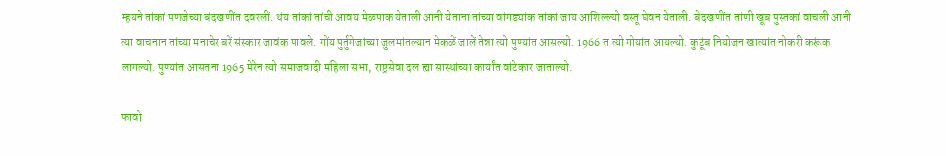म्हयने तांकां पणजेच्या बंदखणींत दवरलीं. थंय तांकां तांची आवय मेळपाक येताली आनी येताना तांच्या वांगड्यांक तांकां जाय आशिल्ल्यो वस्तू घेवन येताली. बेदखणींत तांणी खूब पुस्तकां वाचली आनी त्या वाचनान तांच्या मनाचेर बरें संस्कार जावंक पावले. गोंय पुर्तुगेजांच्या जुलमांतल्यान मेकळें जालें तेन्ना त्यो पुण्यांत आसल्यो. 1966 त त्यो गोयांत आयल्यो. कुटूंब नियोजन खात्यांत नोकरी करूंक लागल्यो. पुण्यांत आसतना 1965 मेरेन त्यो समाजवादी महिला सभा, राष्ट्रसेवा दल ह्या सास्थांच्या कार्यांत वांटेकार जाताल्यो.

फावो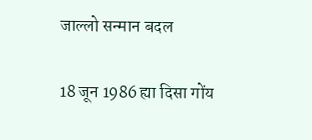जाल्लो सन्मान बदल

18 जून 1986 ह्या दिसा गोंय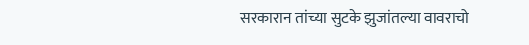सरकारान तांच्या सुटके झुजांतल्या वावराचो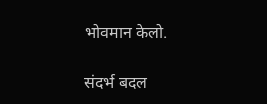भोवमान केलो.

संदर्भ बदल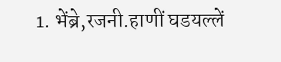1. भेंब्रे,रजनी.हाणीं घडयल्लें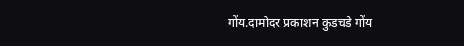गोंय.दामोदर प्रकाशन कुडचडे गोंय